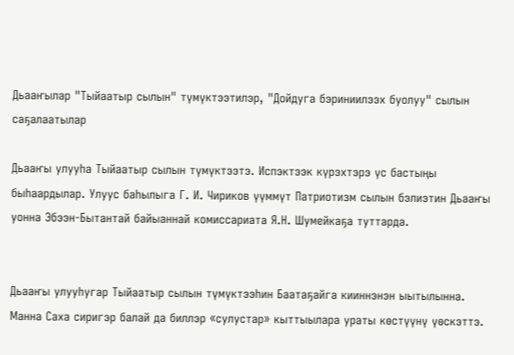Дьааҥылар "Тыйаатыр сылын" түмүктээтилэр, "Дойдуга бэриниилээх буолуу" сылын саҕалаатылар

Дьааҥы улууһа Тыйаатыр сылын түмүктээтэ. Испэктээк күрэхтэрэ үс бастыңы быһаардылар. Улуус баhылыга Г. И. Чириков үүммүт Патриотизм сылын бэлиэтин Дьааҥы уонна Эбээн-Бытантай байыаннай комиссариата Я.Н. Шумейкаҕа туттарда.


Дьааҥы улууһугар Тыйаатыр сылын түмүктээһин Баатаҕайга кииннэнэн ыытылынна. Манна Саха сиригэр балай да биллэр «сулустар» кыттыылара ураты көстүүнү үөскэттэ.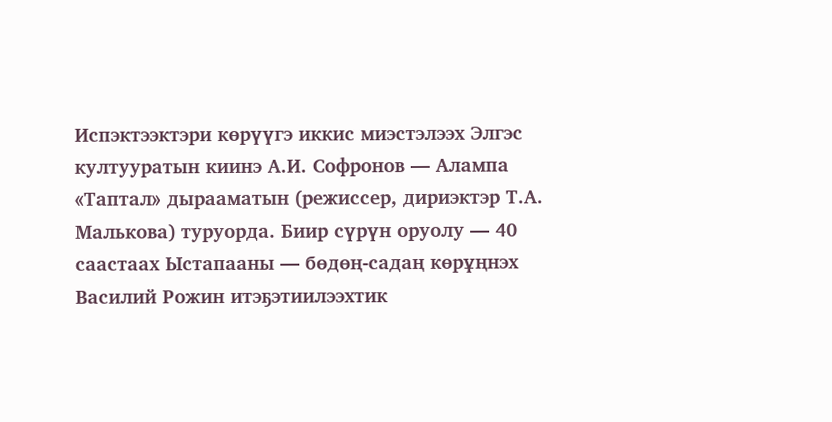Испэктээктэри көрүүгэ иккис миэстэлээх Элгэс култууратын киинэ А.И. Софронов — Алампа «Таптал» дырааматын (режиссер, дириэктэр Т.А. Малькова) туруорда. Биир сүрүн оруолу — 40 саастаах Ыстапааны — бөдөң-садаң көрұңнэх
Василий Рожин итэҕэтиилээхтик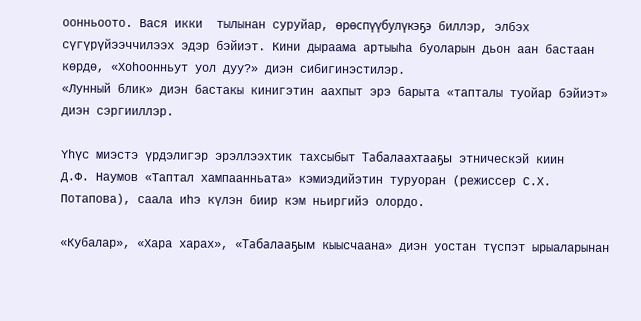оонньоото. Вася икки  тылынан суруйар, өрөспүүбулүкэҕэ биллэр, элбэх сүгүрүйээччилээх эдэр бэйиэт. Кини дыраама артыыhа буоларын дьон аан бастаан көрдө, «Хоhоонньут уол дуу?» диэн сибигинэстилэр.
«Лунный блик» диэн бастакы кинигэтин аахпыт эрэ барыта «тапталы туойар бэйиэт» диэн сэргииллэр.

Үhүс миэстэ үрдэлигэр эрэллээхтик тахсыбыт Табалаахтааҕы этническэй киин
Д.Ф. Наумов «Таптал хампаанньата» кэмиэдийэтин туруоран (режиссер С.Х. Потапова), саала иhэ күлэн биир кэм ньиргийэ олордо.

«Кубалар», «Хара харах», «Табалааҕым кыысчаана» диэн уостан түспэт ырыаларынан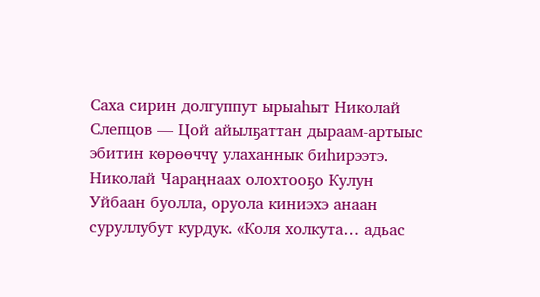Саха сирин долгуппут ырыаhыт Николай Слепцов — Цой айылҕаттан дыраам-артыыс эбитин көрөөччү улаханнык биhирээтэ. Николай Чараңнаах олохтооҕо Кулун Уйбаан буолла, оруола киниэхэ анаан суруллубут курдук. «Коля холкута… адьас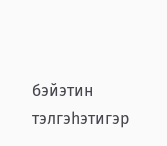бэйэтин тэлгэhэтигэр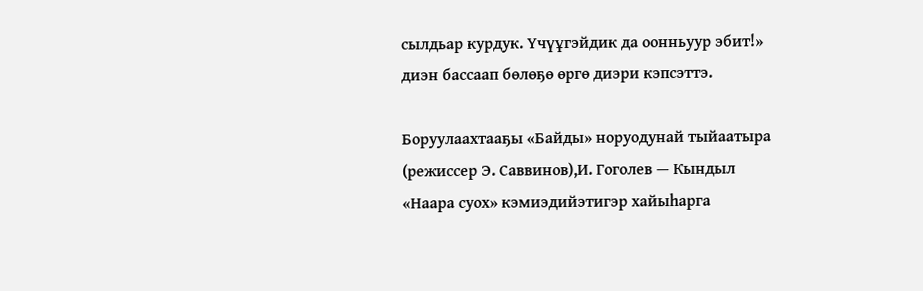сылдьар курдук. Үчүұгэйдик да оонньуур эбит!» диэн бассаап бөлөҕө өргө диэри кэпсэттэ.

Боруулаахтааҕы «Байды» норуодунай тыйаатыра (режиссер Э. Саввинов),И. Гоголев — Кындыл «Наара суох» кэмиэдийэтигэр хайыhарга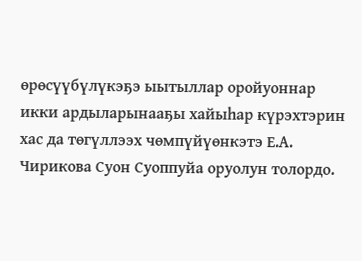өрөсүүбүлүкэҕэ ыытыллар оройуоннар икки ардыларынааҕы хайыhар күрэхтэрин хас да төгүллээх чөмпүйүөнкэтэ Е.А. Чирикова Суон Суоппуйа оруолун толордо.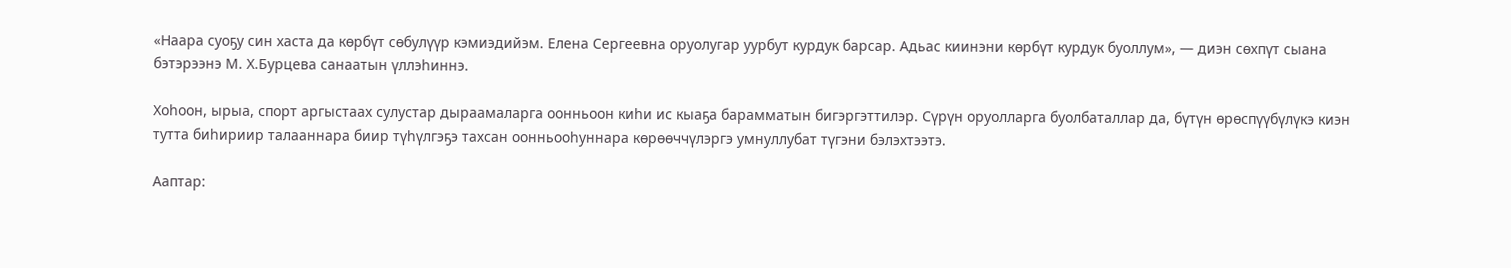«Наара суоҕу син хаста да көрбүт сөбулүүр кэмиэдийэм. Елена Сергеевна оруолугар уурбут курдук барсар. Адьас киинэни көрбүт курдук буоллум», — диэн сөхпүт сыана бэтэрээнэ М. Х.Бурцева санаатын үллэhиннэ.

Хоhоон, ырыа, спорт аргыстаах сулустар дыраамаларга оонньоон киhи ис кыаҕа барамматын бигэргэттилэр. Сүрүн оруолларга буолбаталлар да, бүтүн өрөспүүбүлүкэ киэн тутта биhириир талааннара биир түhүлгэҕэ тахсан оонньооhуннара көрөөччүлэргэ умнуллубат түгэни бэлэхтээтэ.

Ааптар: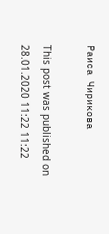Раиса Чирикова

This post was published on 28.01.2020 11:22 11:22